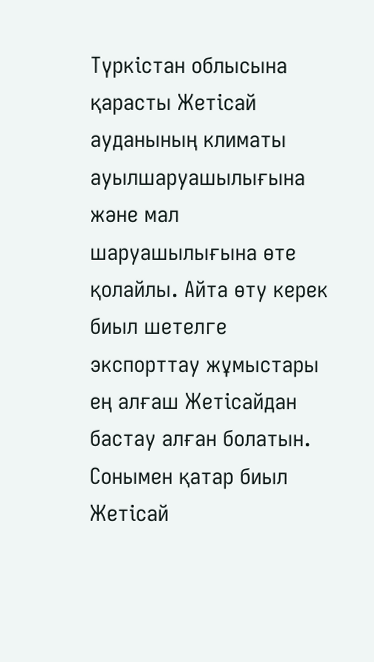Түркістан облысына қарасты Жетісай ауданының климаты ауылшаруашылығына және мал шаруашылығына өте қолайлы. Айта өту керек биыл шетелге экспорттау жұмыстары ең алғаш Жетісайдан бастау алған болатын. Сонымен қатар биыл Жетісай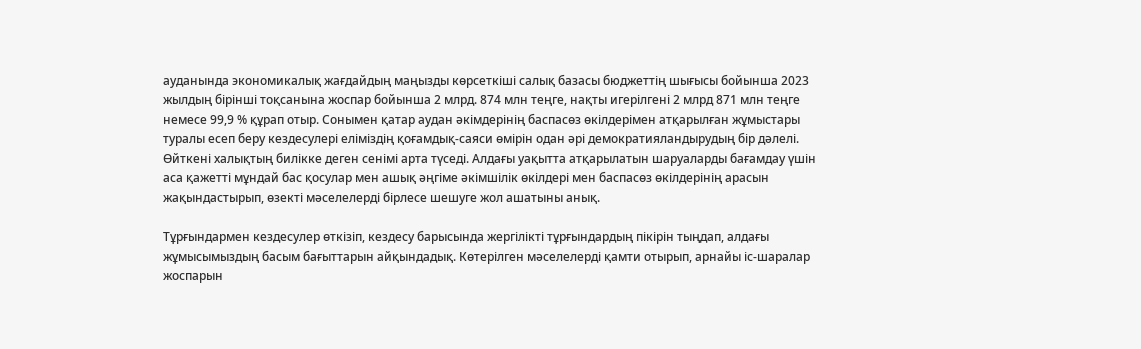ауданында экономикалық жағдайдың маңызды көрсеткіші салық базасы бюджеттің шығысы бойынша 2023 жылдың бірінші тоқсанына жоспар бойынша 2 млрд. 874 млн теңге, нақты игерілгені 2 млрд 871 млн теңге немесе 99,9 % құрап отыр. Сонымен қатар аудан әкімдерінің баспасөз өкілдерімен атқарылған жұмыстары туралы есеп беру кездесулері еліміздің қоғамдық-саяси өмірін одан әрі демократияландырудың бір дәлелі. Өйткені халықтың билікке деген сенімі арта түседі. Алдағы уақытта атқарылатын шаруаларды бағамдау үшін аса қажетті мұндай бас қосулар мен ашық әңгіме әкімшілік өкілдері мен баспасөз өкілдерінің арасын жақындастырып, өзекті мәселелерді бірлесе шешуге жол ашатыны анық.

Тұрғындармен кездесулер өткізіп, кездесу барысында жергілікті тұрғындардың пікірін тыңдап, алдағы жұмысымыздың басым бағыттарын айқындадық. Көтерілген мәселелерді қамти отырып, арнайы іс-шаралар жоспарын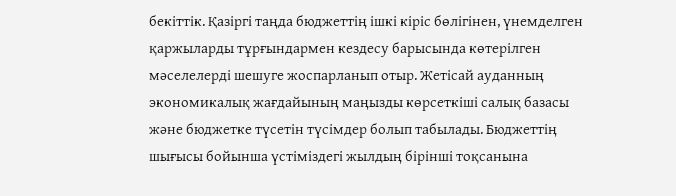бекіттік. Қазіргі таңда бюджеттің ішкі кіріс бөлігінен, үнемделген қаржыларды тұрғындармен кездесу барысында көтерілген мәселелерді шешуге жоспарланып отыр. Жетісай ауданның экономикалық жағдайының маңызды көрсеткіші салық базасы және бюджетке түсетін түсімдер болып табылады. Бюджеттің шығысы бойынша үстіміздегі жылдың бірінші тоқсанына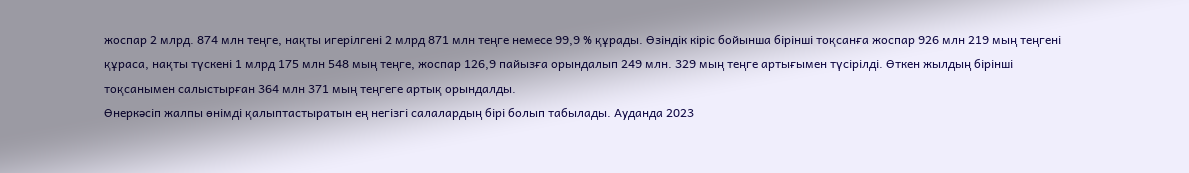жоспар 2 млрд. 874 млн теңге, нақты игерілгені 2 млрд 871 млн теңге немесе 99,9 % құрады. Өзіндік кіріс бойынша бірінші тоқсанға жоспар 926 млн 219 мың теңгені құраса, нақты түскені 1 млрд 175 млн 548 мың теңге, жоспар 126,9 пайызға орындалып 249 млн. 329 мың теңге артығымен түсірілді. Өткен жылдың бірінші тоқсанымен салыстырған 364 млн 371 мың теңгеге артық орындалды.
Өнеркәсіп жалпы өнімді қалыптастыратын ең негізгі салалардың бірі болып табылады. Ауданда 2023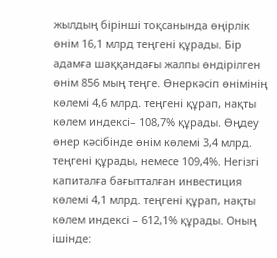жылдың бірінші тоқсанында өңірлік өнім 16,1 млрд теңгені құрады. Бір адамға шаққандағы жалпы өндірілген өнім 856 мың теңге. Өнеркәсіп өнімінің көлемі 4,6 млрд. теңгені құрап, нақты көлем индексі– 108,7% құрады. Өңдеу өнер кәсiбiнде өнiм көлемi 3,4 млрд. теңгені құрады, немесе 109,4%. Негізгі капиталға бағытталған инвестиция көлемі 4,1 млрд. теңгені құрап, нақты көлем индексі – 612,1% құрады. Оның ішінде: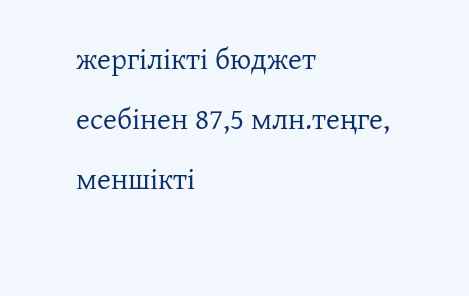жергілікті бюджет есебінен 87,5 млн.теңге, меншікті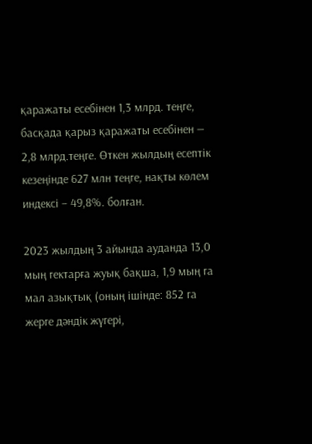қаражаты есебінен 1,3 млрд. теңге, басқада қарыз қаражаты есебінен — 2,8 млрд.теңге. Өткен жылдың есептік кезеңінде 627 млн теңге, нақты көлем индексі – 49,8%. болған.

2023 жылдың 3 айында ауданда 13,0 мың гектарға жуық бақша, 1,9 мың га мал азықтық (оның ішінде: 852 га жерге дәндік жүгері,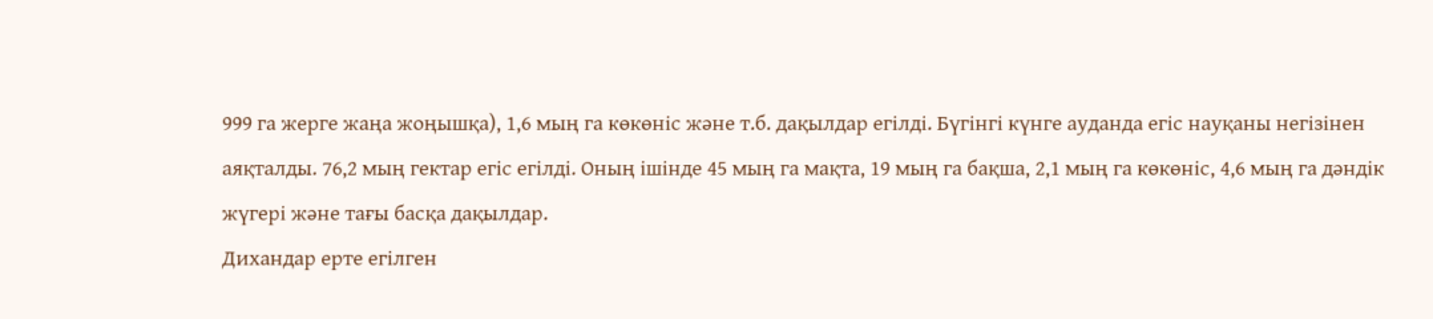999 га жерге жаңа жоңышқа), 1,6 мың га көкөніс және т.б. дақылдар егілді. Бүгінгі күнге ауданда егіс науқаны негізінен аяқталды. 76,2 мың гектар егіс егілді. Оның ішінде 45 мың га мақта, 19 мың га бақша, 2,1 мың га көкөніс, 4,6 мың га дәндік жүгері және тағы басқа дақылдар.
Дихандар ерте егілген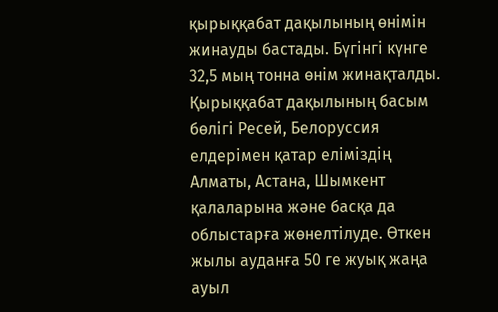қырыққабат дақылының өнімін жинауды бастады. Бүгінгі күнге 32,5 мың тонна өнім жинақталды. Қырыққабат дақылының басым бөлігі Ресей, Белоруссия елдерімен қатар еліміздің Алматы, Астана, Шымкент қалаларына және басқа да облыстарға жөнелтілуде. Өткен жылы ауданға 50 ге жуық жаңа ауыл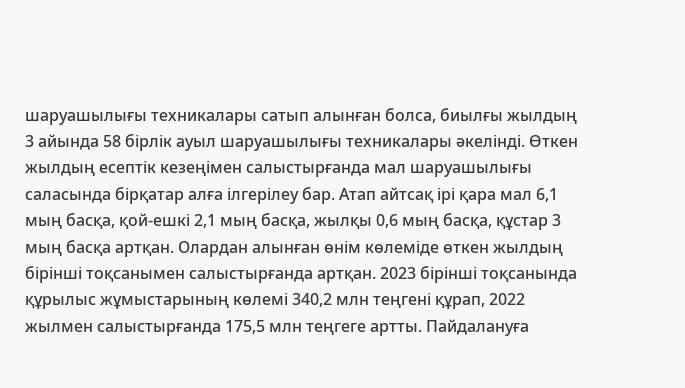шаруашылығы техникалары сатып алынған болса, биылғы жылдың 3 айында 58 бірлік ауыл шаруашылығы техникалары әкелінді. Өткен жылдың есептік кезеңімен салыстырғанда мал шаруашылығы саласында бірқатар алға ілгерілеу бар. Атап айтсақ ірі қара мал 6,1 мың басқа, қой-ешкі 2,1 мың басқа, жылқы 0,6 мың басқа, құстар 3 мың басқа артқан. Олардан алынған өнім көлеміде өткен жылдың бірінші тоқсанымен салыстырғанда артқан. 2023 бірінші тоқсанында құрылыс жұмыстарының көлемі 340,2 млн теңгені құрап, 2022 жылмен салыстырғанда 175,5 млн теңгеге артты. Пайдалануға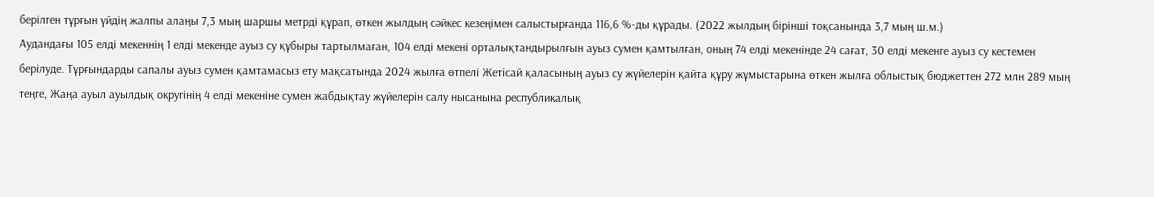берілген тұрғын үйдің жалпы алаңы 7,3 мың шаршы метрді құрап, өткен жылдың сәйкес кезеңімен салыстырғанда 116,6 %-ды құрады. (2022 жылдың бірінші тоқсанында 3,7 мың ш.м.)
Аудандағы 105 елді мекеннің 1 елді мекенде ауыз су құбыры тартылмаған, 104 елді мекені орталықтандырылғын ауыз сумен қамтылған, оның 74 елді мекенінде 24 сағат, 30 елді мекенге ауыз су кестемен берілуде. Тұрғындарды сапалы ауыз сумен қамтамасыз ету мақсатында 2024 жылға өтпелі Жетісай қаласының ауыз су жүйелерін қайта құру жұмыстарына өткен жылға облыстық бюджеттен 272 млн 289 мың теңге, Жаңа ауыл ауылдық округінің 4 елді мекеніне сумен жабдықтау жүйелерін салу нысанына республикалық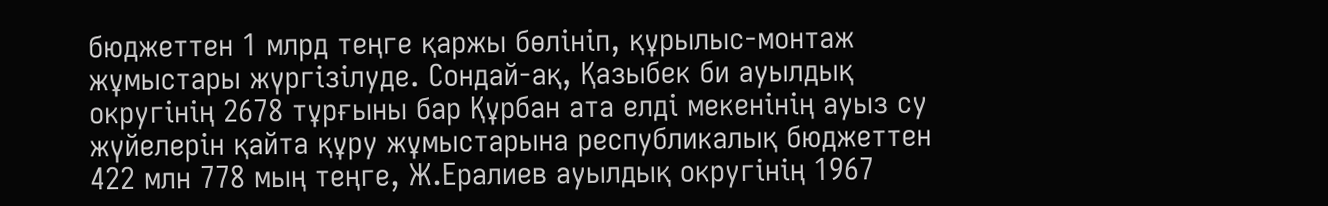бюджеттен 1 млрд теңге қаржы бөлініп, құрылыс-монтаж жұмыстары жүргізілуде. Сондай-ақ, Қазыбек би ауылдық округінің 2678 тұрғыны бар Құрбан ата елді мекенінің ауыз су жүйелерін қайта құру жұмыстарына республикалық бюджеттен 422 млн 778 мың теңге, Ж.Ералиев ауылдық округінің 1967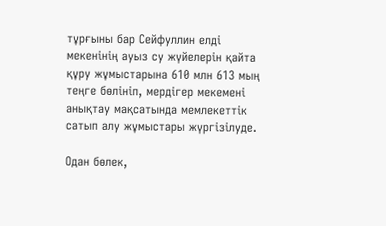тұрғыны бар Сейфуллин елді мекенінің ауыз су жүйелерін қайта құру жұмыстарына 610 млн 613 мың теңге бөлініп, мердігер мекемені анықтау мақсатында мемлекеттік сатып алу жұмыстары жүргізілуде.

Одан бөлек,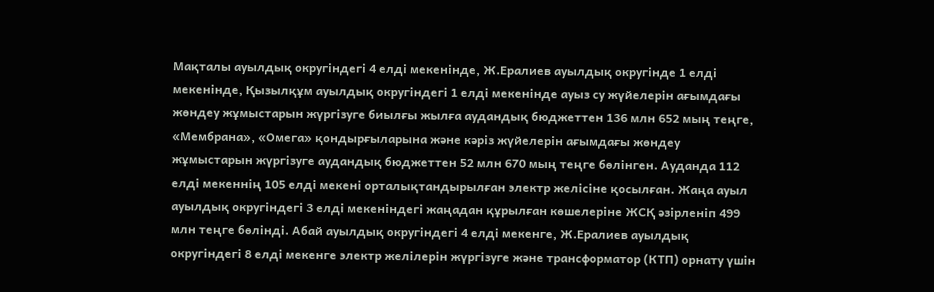Мақталы ауылдық округіндегі 4 елді мекенінде, Ж.Ералиев ауылдық округінде 1 елді мекенінде, Қызылқұм ауылдық округіндегі 1 елді мекенінде ауыз су жүйелерін ағымдағы жөндеу жұмыстарын жүргізуге биылғы жылға аудандық бюджеттен 136 млн 652 мың теңге, «Мембрана», «Омега» қондырғыларына және кәріз жүйелерін ағымдағы жөндеу жұмыстарын жүргізуге аудандық бюджеттен 52 млн 670 мың теңге бөлінген. Ауданда 112 елді мекеннің 105 елді мекені орталықтандырылған электр желісіне қосылған. Жаңа ауыл ауылдық округіндегі 3 елді мекеніндегі жаңадан құрылған көшелеріне ЖСҚ әзірленіп 499 млн теңге бөлінді. Абай ауылдық округіндегі 4 елді мекенге, Ж.Ералиев ауылдық округіндегі 8 елді мекенге электр желілерін жүргізуге және трансформатор (КТП) орнату үшін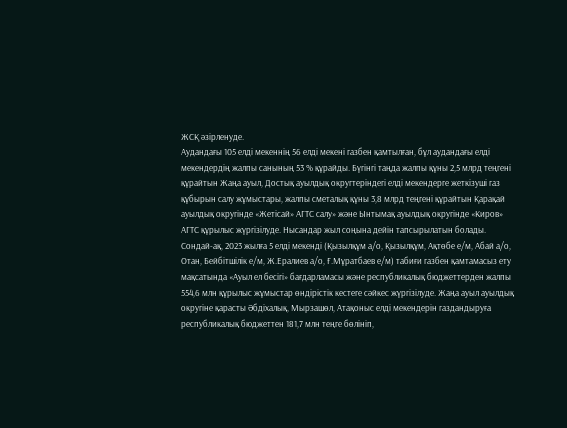ЖСҚ әзірленуде.
Аудандағы 105 елді мекеннің 56 елді мекені газбен қамтылған, бұл аудандағы елді мекендердің жалпы санының 53 % құрайды. Бүгінгі таңда жалпы құны 2,5 млрд теңгені құрайтын Жаңа ауыл, Достық ауылдық округтеріндегі елді мекендерге жеткізуші газ құбырын салу жұмыстары, жалпы сметалық құны 3,8 млрд теңгені құрайтын Қарақай ауылдық округінде «Жетісай» АГТС салу» және Ынтымақ ауылдық округінде «Киров» АГТС құрылыс жүргізілуде. Нысандар жыл соңына дейін тапсырылатын болады.
Сондай-ақ, 2023 жылға 5 елді мекенді (Қызылқұм а/о, Қызылқұм, Ақтөбе е/м, Абай а/о, Отан, Бейбітшілік е/м, Ж.Ералиев а/о, Ғ.Мұратбаев е/м) табиғи газбен қамтамасыз ету мақсатында «Ауыл ел бесігі» бағдарламасы және республикалық бюджеттерден жалпы 554,6 млн құрылыс жұмыстар өндірістік кестеге сәйкес жүргізілуде. Жаңа ауыл ауылдық округіне қарасты Әбдіхалық, Мырзашөл, Атақоныс елді мекендерін газдандыруға республикалық бюджеттен 181,7 млн теңге бөлініп,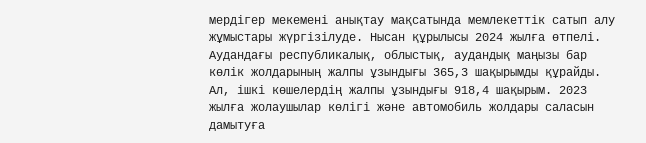мердігер мекемені анықтау мақсатында мемлекеттік сатып алу жұмыстары жүргізілуде. Нысан құрылысы 2024 жылға өтпелі. Аудандағы республикалық, облыстық, аудандық маңызы бар көлік жолдарының жалпы ұзындығы 365,3 шақырымды құрайды. Ал, ішкі көшелердің жалпы ұзындығы 918,4 шақырым. 2023 жылға жолаушылар көлігі және автомобиль жолдары саласын дамытуға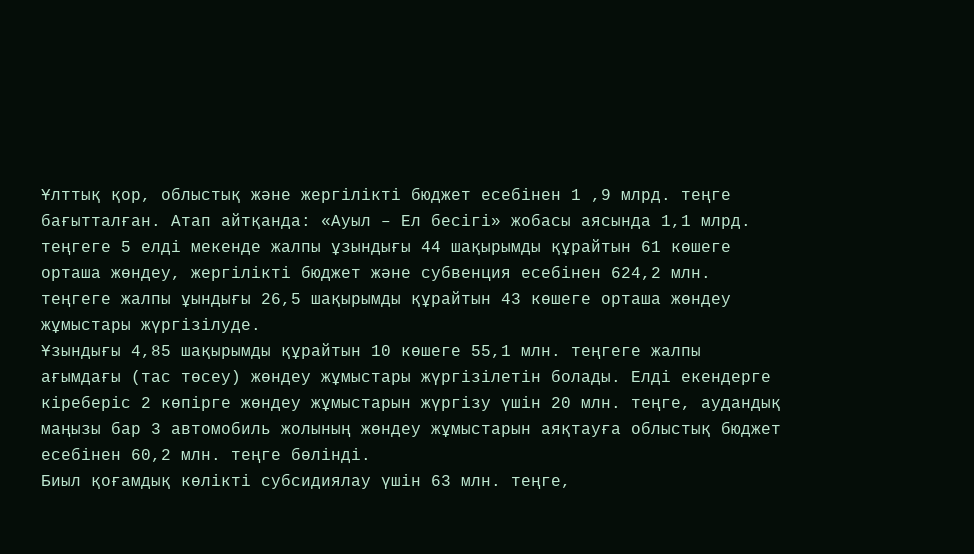Ұлттық қор, облыстық және жергілікті бюджет есебінен 1 ,9 млрд. теңге бағытталған. Атап айтқанда: «Ауыл – Ел бесігі» жобасы аясында 1,1 млрд. теңгеге 5 елді мекенде жалпы ұзындығы 44 шақырымды құрайтын 61 көшеге орташа жөндеу, жергілікті бюджет және субвенция есебінен 624,2 млн. теңгеге жалпы ұындығы 26,5 шақырымды құрайтын 43 көшеге орташа жөндеу жұмыстары жүргізілуде.
Ұзындығы 4,85 шақырымды құрайтын 10 көшеге 55,1 млн. теңгеге жалпы ағымдағы (тас төсеу) жөндеу жұмыстары жүргізілетін болады. Елді екендерге кіреберіс 2 көпірге жөндеу жұмыстарын жүргізу үшін 20 млн. теңге, аудандық маңызы бар 3 автомобиль жолының жөндеу жұмыстарын аяқтауға облыстық бюджет есебінен 60,2 млн. теңге бөлінді.
Биыл қоғамдық көлікті субсидиялау үшін 63 млн. теңге,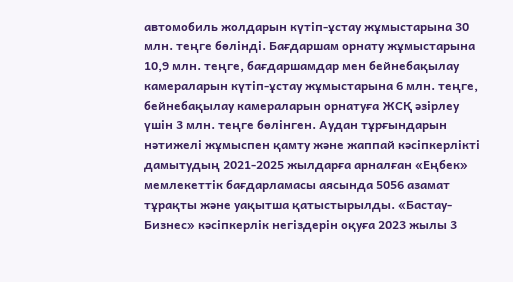автомобиль жолдарын күтіп-ұстау жұмыстарына 30 млн. теңге бөлінді. Бағдаршам орнату жұмыстарына 10,9 млн. теңге, бағдаршамдар мен бейнебақылау камераларын күтіп-ұстау жұмыстарына 6 млн. теңге, бейнебақылау камераларын орнатуға ЖСҚ әзірлеу үшін 3 млн. теңге бөлінген. Аудан тұрғындарын нәтижелі жұмыспен қамту және жаппай кәсіпкерлікті дамытудың 2021-2025 жылдарға арналған «Еңбек» мемлекеттік бағдарламасы аясында 5056 азамат тұрақты және уақытша қатыстырылды. «Бастау-Бизнес» кәсіпкерлік негіздерін оқуға 2023 жылы 3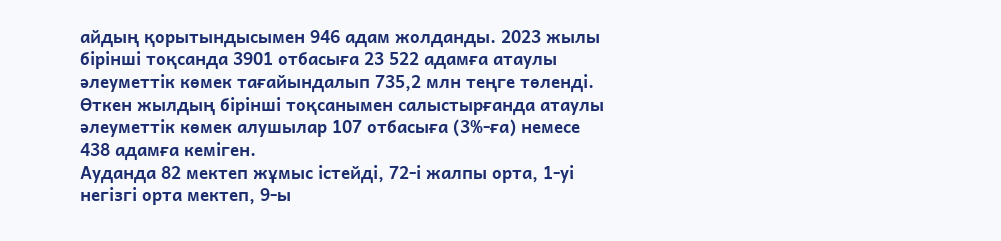айдың қорытындысымен 946 адам жолданды. 2023 жылы бірінші тоқсанда 3901 отбасыға 23 522 адамға атаулы әлеуметтік көмек тағайындалып 735,2 млн теңге төленді. Өткен жылдың бірінші тоқсанымен салыстырғанда атаулы әлеуметтік көмек алушылар 107 отбасыға (3%-ға) немесе 438 адамға кеміген.
Ауданда 82 мектеп жұмыс істейді, 72-і жалпы орта, 1-уі негізгі орта мектеп, 9-ы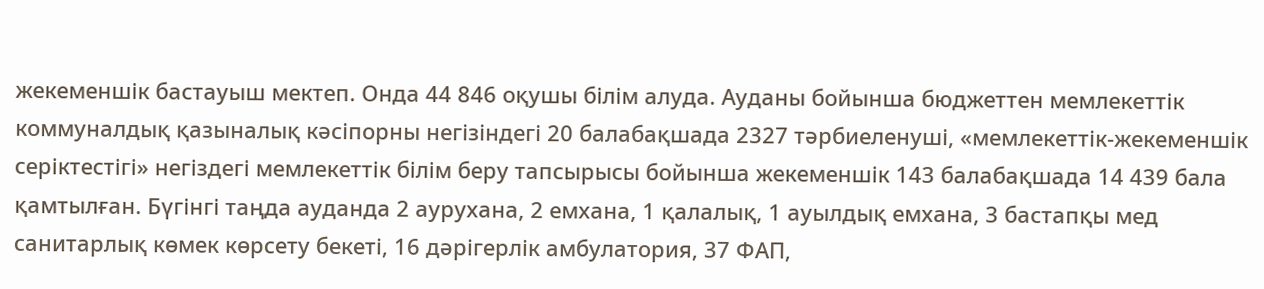жекеменшік бастауыш мектеп. Онда 44 846 оқушы білім алуда. Ауданы бойынша бюджеттен мемлекеттік коммуналдық қазыналық кәсіпорны негізіндегі 20 балабақшада 2327 тәрбиеленуші, «мемлекеттік-жекеменшік серіктестігі» негіздегі мемлекеттік білім беру тапсырысы бойынша жекеменшік 143 балабақшада 14 439 бала қамтылған. Бүгінгі таңда ауданда 2 аурухана, 2 емхана, 1 қалалық, 1 ауылдық емхана, 3 бастапқы мед санитарлық көмек көрсету бекеті, 16 дәрігерлік амбулатория, 37 ФАП,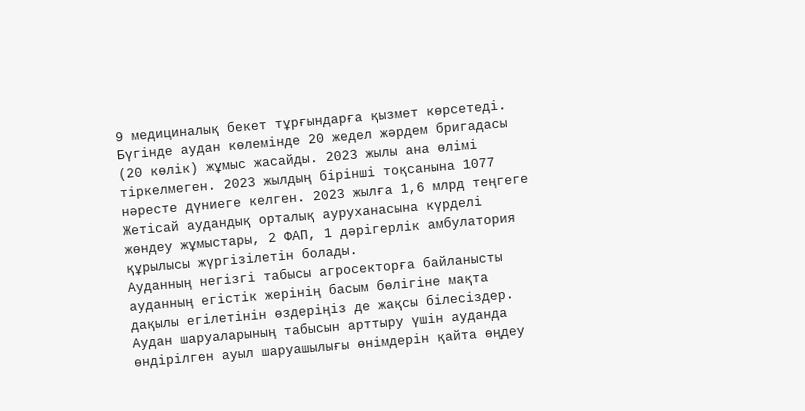9 медициналық бекет тұрғындарға қызмет көрсетеді. Бүгінде аудан көлемінде 20 жедел жәрдем бригадасы (20 көлік) жұмыс жасайды. 2023 жылы ана өлімі тіркелмеген. 2023 жылдың бірінші тоқсанына 1077 нәресте дүниеге келген. 2023 жылға 1,6 млрд теңгеге Жетісай аудандық орталық ауруханасына күрделі жөндеу жұмыстары, 2 ФАП, 1 дәрігерлік амбулатория құрылысы жүргізілетін болады.
Ауданның негізгі табысы агросекторға байланысты ауданның егістік жерінің басым бөлігіне мақта дақылы егілетінін өздеріңіз де жақсы білесіздер. Аудан шаруаларының табысын арттыру үшін ауданда өндірілген ауыл шаруашылығы өнімдерін қайта өңдеу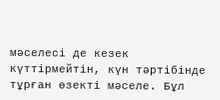мәселесі де кезек күттірмейтін, күн тәртібінде тұрған өзекті мәселе. Бұл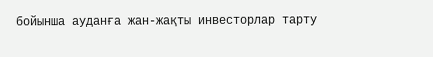бойынша ауданға жан-жақты инвесторлар тарту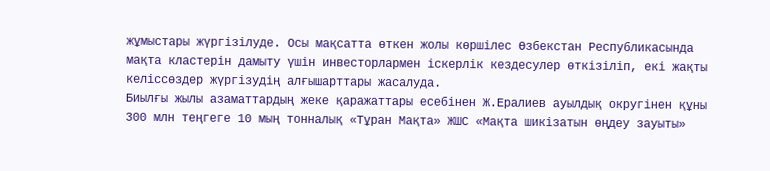жұмыстары жүргізілуде. Осы мақсатта өткен жолы көршілес Өзбекстан Республикасында мақта кластерін дамыту үшін инвесторлармен іскерлік кездесулер өткізіліп, екі жақты келіссөздер жүргізудің алғышарттары жасалуда.
Биылғы жылы азаматтардың жеке қаражаттары есебінен Ж.Ералиев ауылдық округінен құны 300 млн теңгеге 10 мың тонналық «Тұран Мақта» ЖШС «Мақта шикізатын өңдеу зауыты»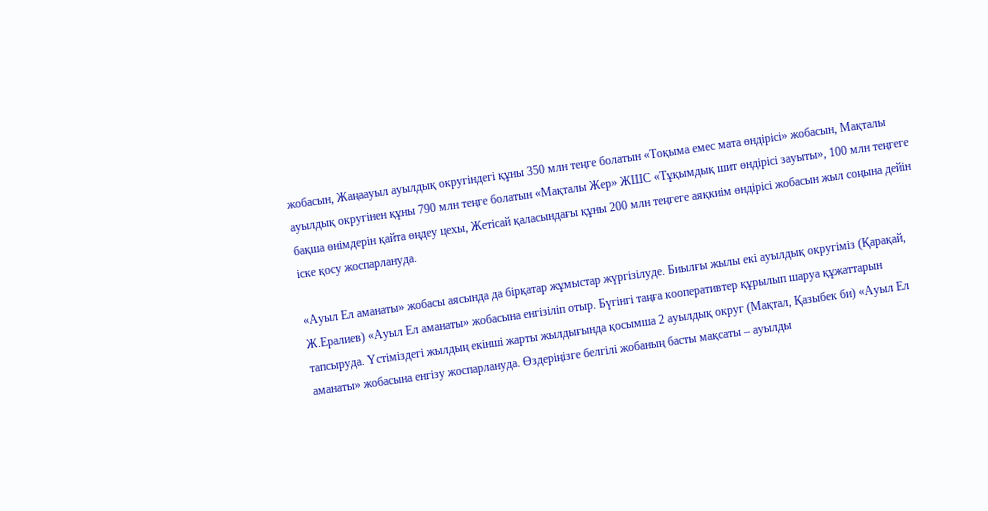жобасын, Жаңаауыл ауылдық округіндегі құны 350 млн теңге болатын «Тоқыма емес мата өндірісі» жобасын, Мақталы ауылдық округінен құны 790 млн теңге болатын «Мақталы Жер» ЖШС «Тұқымдық шит өндірісі зауыты», 100 млн теңгеге бақша өнімдерін қайта өңдеу цехы, Жетісай қаласындағы құны 200 млн теңгеге аяқкиім өндірісі жобасын жыл соңына дейін іске қосу жоспарлануда.

«Ауыл Ел аманаты» жобасы аясында да бірқатар жұмыстар жүргізілуде. Биылғы жылы екі ауылдық округіміз (Қарақай, Ж.Ералиев) «Ауыл Ел аманаты» жобасына енгізіліп отыр. Бүгінгі таңға кооперативтер құрылып шаруа құжаттарын тапсыруда. Үстіміздегі жылдың екінші жарты жылдығында қосымша 2 ауылдық округ (Мақтал, Қазыбек би) «Ауыл Ел аманаты» жобасына енгізу жоспарлануда. Өздеріңізге белгілі жобаның басты мақсаты – ауылды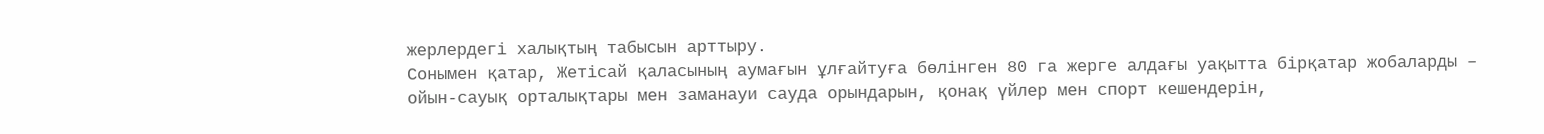жерлердегі халықтың табысын арттыру.
Сонымен қатар, Жетісай қаласының аумағын ұлғайтуға бөлінген 80 га жерге алдағы уақытта бірқатар жобаларды – ойын-сауық орталықтары мен заманауи сауда орындарын, қонақ үйлер мен спорт кешендерін,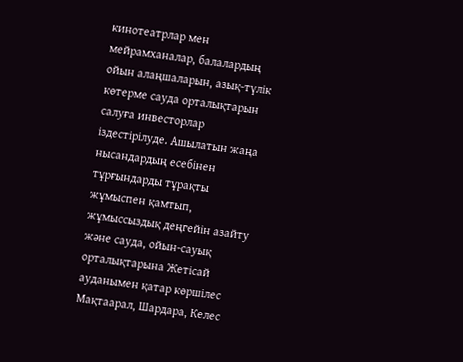кинотеатрлар мен мейрамханалар, балалардың ойын алаңшаларын, азық-түлік көтерме сауда орталықтарын салуға инвесторлар іздестірілуде. Ашылатын жаңа нысандардың есебінен тұрғындарды тұрақты жұмыспен қамтып, жұмыссыздық деңгейін азайту және сауда, ойын-сауық орталықтарына Жетісай ауданымен қатар көршілес Мақтаарал, Шардара, Келес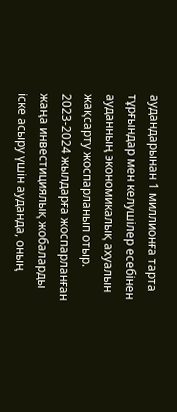аудандарынан 1 миллионға тарта тұрғындар мен келушілер есебінен ауданның экономикалық ахуалын жақсарту жоспарланып отыр.
2023-2024 жылдарға жоспарланған жаңа инвестициялық жобаларды іске асыру үшін ауданда, оның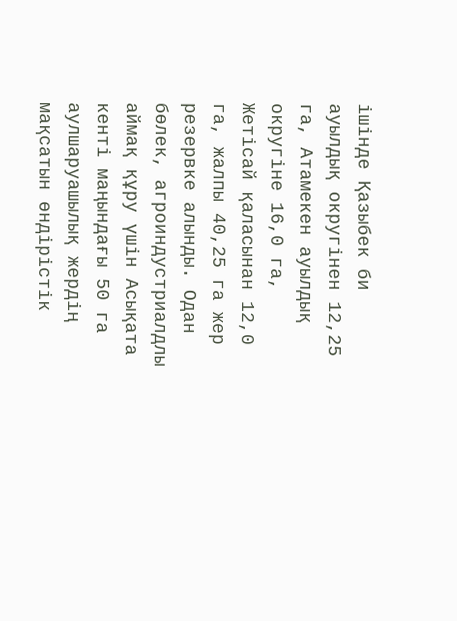ішінде Қазыбек би ауылдық округінен 12,25 га, Атамекен ауылдық округіне 16,0 га, Жетісай қаласынан 12,0 га, жалпы 40,25 га жер резервке алынды. Одан бөлек, агроиндустриалдлы аймақ құру үшін Асықата кенті маңындағы 50 га аулшаруашылық жердің мақсатын өндірістік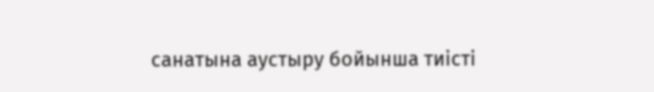санатына аустыру бойынша тиісті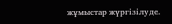жұмыстар жүргізілуде.